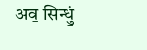अव॒ सिन्धुं॒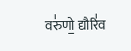वरु॑णो॒ द्यौरि॑व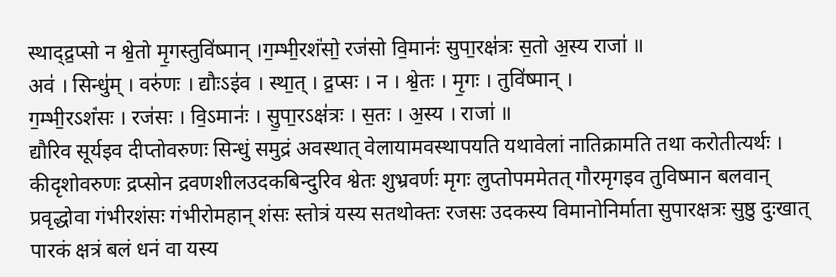स्थाद्द्र॒प्सो न श्वे॒तो मृ॒गस्तुवि॑ष्मान् ।ग॒म्भी॒रशं॑सो॒ रज॑सो वि॒मानः॑ सुपा॒रक्ष॑त्रः स॒तो अ॒स्य राजा॑ ॥
अव॑ । सिन्धु॑म् । वरु॑णः । द्यौःऽइ॑व । स्था॒त् । द्र॒प्सः । न । श्वे॒तः । मृ॒गः । तुवि॑ष्मान् ।
ग॒म्भी॒रऽशं॑सः । रज॑सः । वि॒ऽमानः॑ । सु॒पा॒रऽक्ष॑त्रः । स॒तः । अ॒स्य । राजा॑ ॥
द्यौरिव सूर्यइव दीप्तोवरुणः सिन्धुं समुद्रं अवस्थात् वेलायामवस्थापयति यथावेलां नातिक्रामति तथा करोतीत्यर्थः । कीदृशोवरुणः द्रप्सोन द्रवणशीलउदकबिन्दुरिव श्वेतः शुभ्रवर्णः मृगः लुप्तोपममेतत् गौरमृगइव तुविष्मान बलवान् प्रवृद्धोवा गंभीरशंसः गंभीरोमहान् शंसः स्तोत्रं यस्य सतथोक्तः रजसः उदकस्य विमानोनिर्माता सुपारक्षत्रः सुष्ठु दुःखात् पारकं क्षत्रं बलं धनं वा यस्य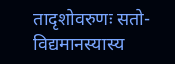तादृशोवरुणः सतो- विद्यमानस्यास्य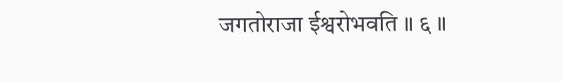जगतोराजा ईश्वरोभवति ॥ ६ ॥